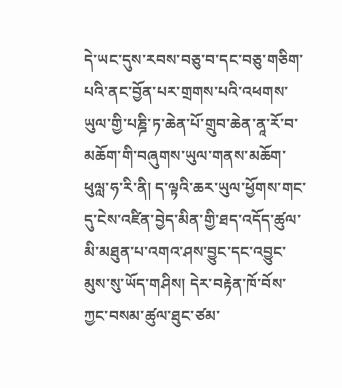དེ་ཡང་དུས་རབས་བཅུ་བ་དང་བཅུ་གཅིག་པའི་ནང་བྱོན་པར་གྲགས་པའི་འཕགས་ཡུལ་གྱི་པཎྜི་ཏ་ཆེན་པོ་གྲུབ་ཆེན་ནཱ་རོ་བ་མཆོག་གི་བཞུགས་ཡུལ་གནས་མཆོག་ཕུལླ་ཧ་རི་ནི། ད་ལྟའི་ཆར་ཡུལ་ཕྱོགས་གང་དུ་ངེས་འཛིན་བྱེད་མིན་གྱི་ཐད་འདོད་ཚུལ་མི་མཐུན་པ་འགའ་ཤས་བྱུང་དང་འབྱུང་མུས་སུ་ཡོད་གཤིས། དེར་བརྟེན་ཁོ་བོས་ཀྱང་བསམ་ཚུལ་ཐུང་ཙམ་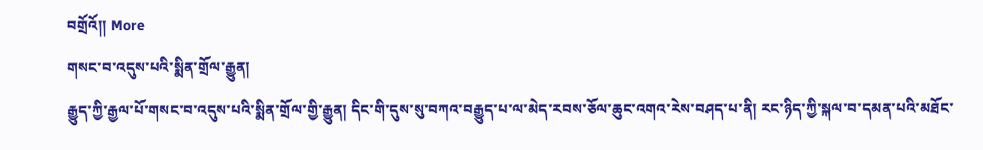བགྲོའོ།། More
གསང་བ་འདུས་པའི་སྨིན་གྲོལ་རྒྱུན།
རྒྱུད་ཀྱི་རྒྱལ་པོ་གསང་བ་འདུས་པའི་སྨིན་གྲོལ་གྱི་རྒྱུན། དིང་གི་དུས་སུ་བཀའ་བརྒྱུད་པ་ལ་མེད་རབས་ཅོལ་ཆུང་འགའ་རེས་བཤད་པ་ནི། རང་ཉིད་ཀྱི་སྐལ་བ་དམན་པའི་མཐོང་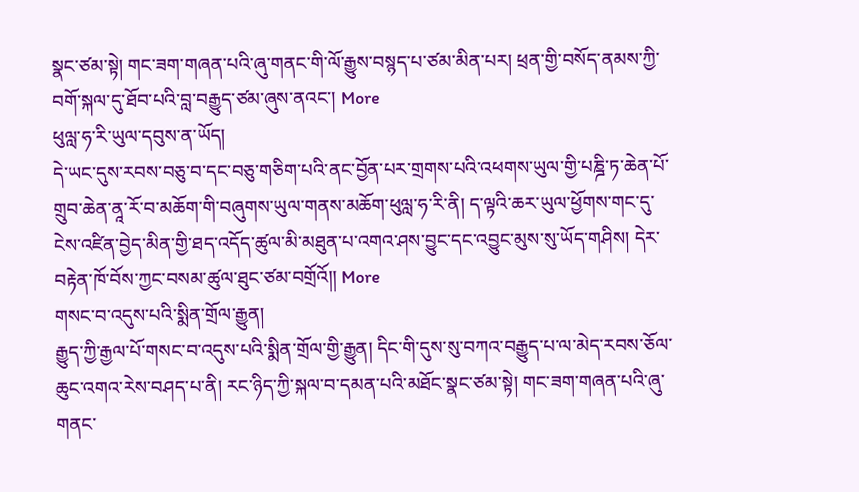སྣང་ཙམ་སྟེ། གང་ཟག་གཞན་པའི་ཞུ་གནང་གི་ལོ་རྒྱུས་བསྙད་པ་ཙམ་མིན་པར། ཕྲན་གྱི་བསོད་ནམས་ཀྱི་བགོ་སྐལ་དུ་ཐོབ་པའི་བླ་བརྒྱུད་ཙམ་ཞུས་ནའང་། More
ཕུལླ་ཧ་རི་ཡུལ་དབུས་ན་ཡོད།
དེ་ཡང་དུས་རབས་བཅུ་བ་དང་བཅུ་གཅིག་པའི་ནང་བྱོན་པར་གྲགས་པའི་འཕགས་ཡུལ་གྱི་པཎྜི་ཏ་ཆེན་པོ་གྲུབ་ཆེན་ནཱ་རོ་བ་མཆོག་གི་བཞུགས་ཡུལ་གནས་མཆོག་ཕུལླ་ཧ་རི་ནི། ད་ལྟའི་ཆར་ཡུལ་ཕྱོགས་གང་དུ་ངེས་འཛིན་བྱེད་མིན་གྱི་ཐད་འདོད་ཚུལ་མི་མཐུན་པ་འགའ་ཤས་བྱུང་དང་འབྱུང་མུས་སུ་ཡོད་གཤིས། དེར་བརྟེན་ཁོ་བོས་ཀྱང་བསམ་ཚུལ་ཐུང་ཙམ་བགྲོའོ།། More
གསང་བ་འདུས་པའི་སྨིན་གྲོལ་རྒྱུན།
རྒྱུད་ཀྱི་རྒྱལ་པོ་གསང་བ་འདུས་པའི་སྨིན་གྲོལ་གྱི་རྒྱུན། དིང་གི་དུས་སུ་བཀའ་བརྒྱུད་པ་ལ་མེད་རབས་ཅོལ་ཆུང་འགའ་རེས་བཤད་པ་ནི། རང་ཉིད་ཀྱི་སྐལ་བ་དམན་པའི་མཐོང་སྣང་ཙམ་སྟེ། གང་ཟག་གཞན་པའི་ཞུ་གནང་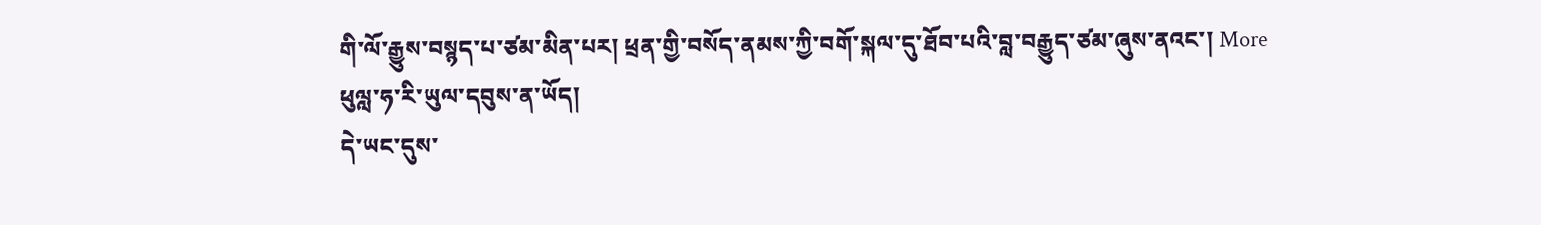གི་ལོ་རྒྱུས་བསྙད་པ་ཙམ་མིན་པར། ཕྲན་གྱི་བསོད་ནམས་ཀྱི་བགོ་སྐལ་དུ་ཐོབ་པའི་བླ་བརྒྱུད་ཙམ་ཞུས་ནའང་། More
ཕུལླ་ཧ་རི་ཡུལ་དབུས་ན་ཡོད།
དེ་ཡང་དུས་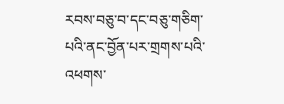རབས་བཅུ་བ་དང་བཅུ་གཅིག་པའི་ནང་བྱོན་པར་གྲགས་པའི་འཕགས་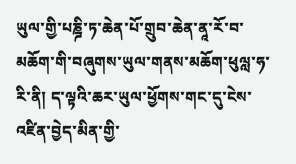ཡུལ་གྱི་པཎྜི་ཏ་ཆེན་པོ་གྲུབ་ཆེན་ནཱ་རོ་བ་མཆོག་གི་བཞུགས་ཡུལ་གནས་མཆོག་ཕུལླ་ཧ་རི་ནི། ད་ལྟའི་ཆར་ཡུལ་ཕྱོགས་གང་དུ་ངེས་འཛིན་བྱེད་མིན་གྱི་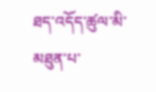ཐད་འདོད་ཚུལ་མི་མཐུན་པ་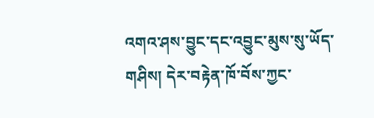འགའ་ཤས་བྱུང་དང་འབྱུང་མུས་སུ་ཡོད་གཤིས། དེར་བརྟེན་ཁོ་བོས་ཀྱང་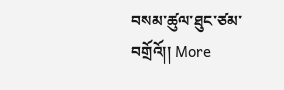བསམ་ཚུལ་ཐུང་ཙམ་བགྲོའོ།། More